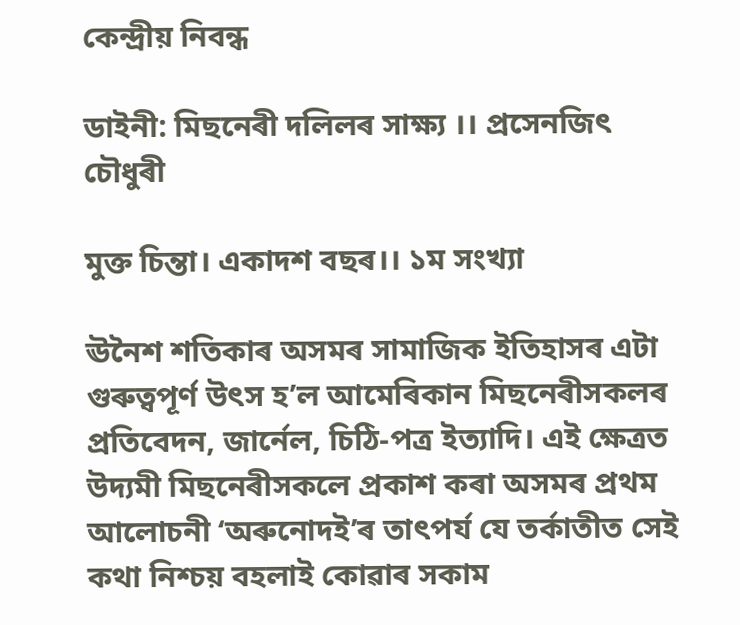কেন্দ্ৰীয় নিবন্ধ

ডাইনী: মিছনেৰী দলিলৰ সাক্ষ্য ।। প্ৰসেনজিৎ চৌধুৰী

মুক্ত চিন্তা। একাদশ বছৰ।। ১ম সংখ্যা

ঊনৈশ শতিকাৰ অসমৰ সামাজিক ইতিহাসৰ এটা গুৰুত্বপূর্ণ উৎস হ’ল আমেৰিকান মিছনেৰীসকলৰ প্রতিবেদন, জার্নেল, চিঠি-পত্র ইত্যাদি। এই ক্ষেত্রত উদ্যমী মিছনেৰীসকলে প্রকাশ কৰা অসমৰ প্ৰথম আলোচনী ‘অৰুনোদই’ৰ তাৎপৰ্য যে তর্কাতীত সেই কথা নিশ্চয় বহলাই কোৱাৰ সকাম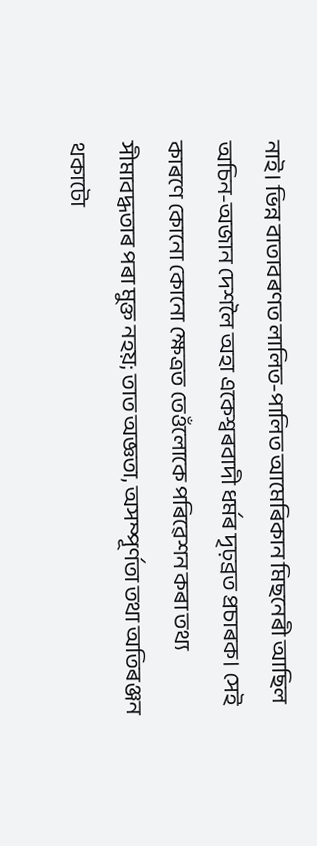নাই। ভিন্ন বাতাবৰণত লালিত-পালিত আমেৰিকান মিছনেৰী আছিল অচিন-অজান দেশলৈ অহা একেশ্বৰবাদী ধৰ্মৰ দৃঢ়ব্ৰত প্ৰচাৰক। সেই কাৰণে কোনো কোনো ক্ষেত্ৰত তেওঁলোকে পৰিৱেশন কৰা তথ্য সীমাবদ্ধতাৰ পৰা মুক্ত নহয়; তাত অজ্ঞতা, অসম্পূর্ণতা তথা অতিৰঞ্জন থকাটো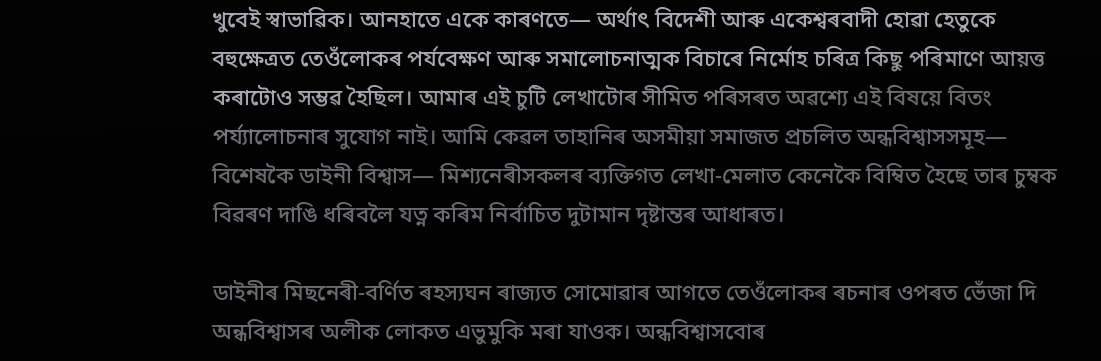খুবেই স্বাভাৱিক। আনহাতে একে কাৰণতে— অর্থাৎ বিদেশী আৰু একেশ্বৰবাদী হোৱা হেতুকে বহুক্ষেত্রত তেওঁলোকৰ পর্যবেক্ষণ আৰু সমালোচনাত্মক বিচাৰে নির্মোহ চৰিত্ৰ কিছু পৰিমাণে আয়ত্ত কৰাটোও সম্ভৱ হৈছিল। আমাৰ এই চুটি লেখাটোৰ সীমিত পৰিসৰত অৱশ্যে এই বিষয়ে বিতং পৰ্য্যালোচনাৰ সুযোগ নাই। আমি কেৱল তাহানিৰ অসমীয়া সমাজত প্রচলিত অন্ধবিশ্বাসসমূহ— বিশেষকৈ ডাইনী বিশ্বাস— মিশ্যনেৰীসকলৰ ব্যক্তিগত লেখা-মেলাত কেনেকৈ বিম্বিত হৈছে তাৰ চুম্বক বিৱৰণ দাঙি ধৰিবলৈ যত্ন কৰিম নির্বাচিত দুটামান দৃষ্টান্তৰ আধাৰত।

ডাইনীৰ মিছনেৰী-বর্ণিত ৰহস্যঘন ৰাজ্যত সোমোৱাৰ আগতে তেওঁলোকৰ ৰচনাৰ ওপৰত ভেঁজা দি অন্ধবিশ্বাসৰ অলীক লোকত এভুমুকি মৰা যাওক। অন্ধবিশ্বাসবোৰ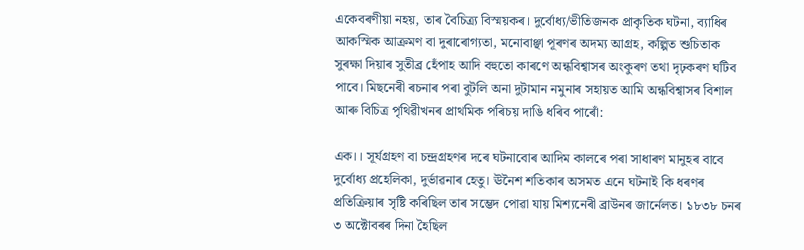একেবৰণীয়া নহয়, তাৰ বৈচিত্র্য বিস্ময়কৰ। দুর্বোধ্য/ভীতিজনক প্রাকৃতিক ঘটনা, ব্যাধিৰ আকস্মিক আক্ৰমণ বা দুৰাৰোগ্যতা, মনোবাঞ্ছা পূৰণৰ অদম্য আগ্রহ, কল্পিত শুচিতাক সুৰক্ষা দিয়াৰ সুতীব্ৰ হেঁপাহ আদি বহুতো কাৰণে অন্ধবিশ্বাসৰ অংকুৰণ তথা দৃঢ়কৰণ ঘটিব পাবে। মিছনেৰী ৰচনাৰ পৰা বুটলি অনা দুটামান নমুনাৰ সহায়ত আমি অন্ধবিশ্বাসৰ বিশাল আৰু বিচিত্র পৃথিৱীখনৰ প্ৰাথমিক পৰিচয় দাঙি ধৰিব পাৰোঁ:

এক।। সূর্যগ্রহণ বা চন্দ্ৰগ্ৰহণৰ দৰে ঘটনাবোৰ আদিম কালৰে পৰা সাধাৰণ মানুহৰ বাবে দুর্বোধ্য প্রহেলিকা, দুৰ্ভাৱনাৰ হেতু। ঊনৈশ শতিকাৰ অসমত এনে ঘটনাই কি ধৰণৰ প্ৰতিক্ৰিয়াৰ সৃষ্টি কৰিছিল তাৰ সম্ভেদ পোৱা যায় মিশ্যনেৰী ব্রাউনৰ জার্নেলত। ১৮৩৮ চনৰ ৩ অক্টোবৰৰ দিনা হৈছিল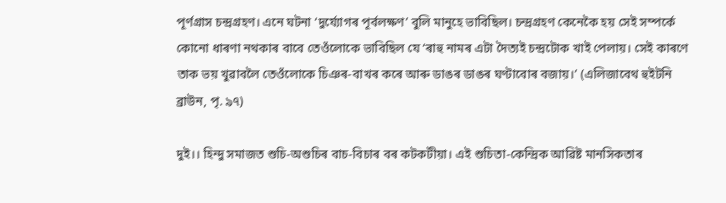পূর্ণগ্রাস চন্দ্রগ্রহণ। এনে ঘটনা ‘দুৰ্য্যোগৰ পূৰ্বলক্ষণ’ বুলি মানুহে ভাবিছিল। চন্দ্রগ্রহণ কেনেকৈ হয় সেই সম্পর্কে কোনো ধাৰণা নথকাৰ বাবে তেওঁলোকে ভাবিছিল যে ‘ৰাহু নামৰ এটা দৈত্যই চন্দ্রটোক খাই পেলায়। সেই কাৰণে তাক ভয় খুৱাবলৈ তেওঁলোকে চিঞৰ-বাখৰ কৰে আৰু ডাঙৰ ডাঙৰ ঘণ্টাবোৰ বজায়।’ (এলিজাবেথ হুইটনি ব্রাউন, পৃ. ৯৭)

দুই।। হিন্দু সমাজত শুচি-অশুচিৰ বাচ-বিচাৰ বৰ কটকটীয়া। এই শুচিতা-কেন্দ্রিক আৱিষ্ট মানসিকতাৰ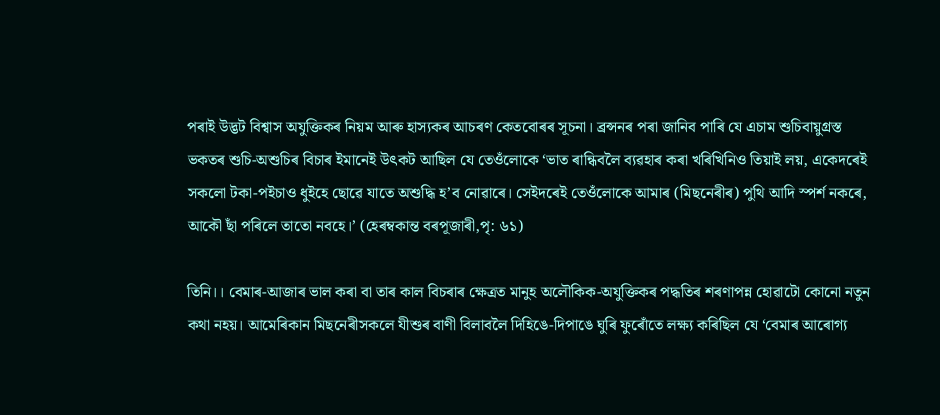পৰাই উদ্ভট বিশ্বাস অযুক্তিকৰ নিয়ম আৰু হাস্যকৰ আচৰণ কেতবোৰৰ সূচনা। ব্ৰন্সনৰ পৰা জানিব পাৰি যে এচাম শুচিবায়ুগ্রস্ত ভকতৰ শুচি-অশুচিৰ বিচাৰ ইমানেই উৎকট আছিল যে তেওঁলোকে ‘ভাত ৰান্ধিবলৈ ব্যৱহাৰ কৰা খৰিখিনিও তিয়াই লয়, একেদৰেই সকলো টকা-পইচাও ধুইহে ছোৱে যাতে অশুদ্ধি হ’ব নোৱাৰে। সেইদৰেই তেওঁলোকে আমাৰ (মিছনেৰীৰ) পুথি আদি স্পৰ্শ নকৰে, আকৌ ছাঁ পৰিলে তাতো নবহে।’ (হেৰম্বকান্ত বৰপূজাৰী,পৃ: ৬১)

তিনি।। বেমাৰ-আজাৰ ভাল কৰা বা তাৰ কাল বিচৰাৰ ক্ষেত্ৰত মানুহ অলৌকিক-অযুক্তিকৰ পদ্ধতিৰ শৰণাপন্ন হোৱাটো কোনো নতুন কথা নহয়। আমেৰিকান মিছনেৰীসকলে যীশুৰ বাণী বিলাবলৈ দিহিঙে-দিপাঙে ঘুৰি ফুৰোঁতে লক্ষ্য কৰিছিল যে ‘বেমাৰ আৰোগ্য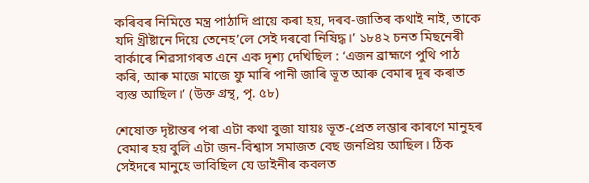কৰিবৰ নিমিত্তে মন্ত্ৰ পাঠাদি প্ৰায়ে কৰা হয়, দৰব-জাতিৰ কথাই নাই, তাকে যদি খ্রীষ্টানে দিয়ে তেনেহ’লে সেই দৰবো নিষিদ্ধ।’ ১৮৪২ চনত মিছনেৰী বাৰ্কাৰে শিৱসাগৰত এনে এক দৃশ্য দেখিছিল : ‘এজন ব্রাহ্মণে পুথি পাঠ কৰি, আৰু মাজে মাজে ফু মাৰি পানী জাৰি ভূত আৰু বেমাৰ দূৰ কৰাত ব্যস্ত আছিল।’ (উক্ত গ্রন্থ, পৃ. ৫৮)

শেষোক্ত দৃষ্টান্তৰ পৰা এটা কথা বুজা যায়ঃ ভূত-প্রেত লম্ভাৰ কাৰণে মানুহৰ বেমাৰ হয় বুলি এটা জন-বিশ্বাস সমাজত বেছ জনপ্রিয় আছিল। ঠিক সেইদৰে মানুহে ভাবিছিল যে ডাইনীৰ কবলত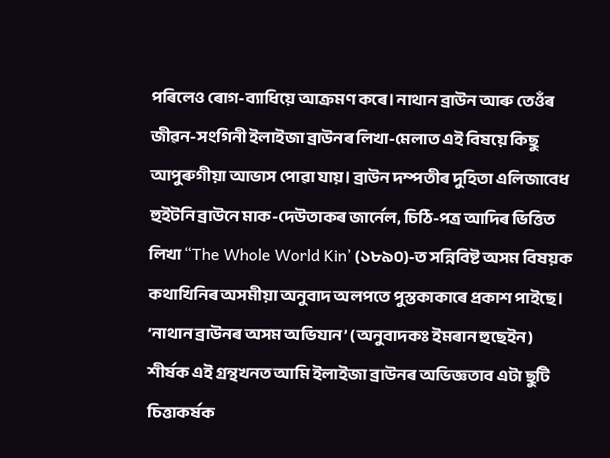পৰিলেও ৰোগ-ব্যাধিয়ে আক্রমণ কৰে। নাথান ব্রাউন আৰু তেওঁৰ জীৱন-সংগিনী ইলাইজা ব্রাউনৰ লিখা-মেলাত এই বিষয়ে কিছু আপুৰুগীয়া আভাস পোৱা যায়। ব্রাউন দম্পতীৰ দুহিতা এলিজাবেধ হুইটনি ব্রাউনে মাক-দেউতাকৰ জার্নেল, চিঠি-পত্র আদিৰ ভিত্তিত লিখা “The Whole World Kin’ (১৮৯০)-ত সন্নিবিষ্ট অসম বিষয়ক কথাখিনিৰ অসমীয়া অনুবাদ অলপতে পুস্তকাকাৰে প্রকাশ পাইছে। ‘নাথান ব্রাউনৰ অসম অভিযান’ (অনুবাদকঃ ইমৰান হুছেইন) শীর্ষক এই গ্রন্থখনত আমি ইলাইজা ব্রাউনৰ অভিজ্ঞতাব এটা ছুটি চিত্তাকর্ষক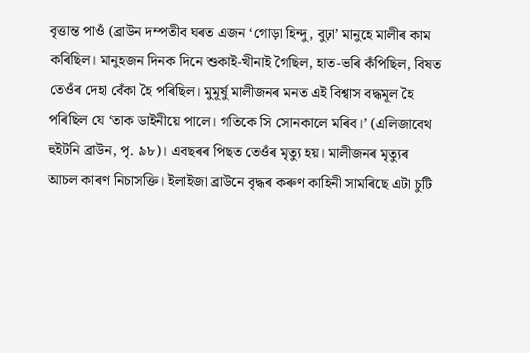বৃত্তান্ত পাওঁ (ব্রাউন দম্পতীব ঘৰত এজন ‘গোড়া হিন্দু, বুঢ়া’ মানুহে মালীৰ কাম কৰিছিল। মানুহজন দিনক দিনে শুকাই-খীনাই গৈছিল, হাত-ভৰি কঁপিছিল, বিষত তেওঁৰ দেহা বেঁকা হৈ পৰিছিল। মুমূর্ষু মালীজনৰ মনত এই বিশ্বাস বদ্ধমূল হৈ পৰিছিল যে ‘তাক ডাইনীয়ে পালে। গতিকে সি সোনকালে মৰিব।’ (এলিজাবেথ হুইটনি ব্রাউন, পৃ. ৯৮)। এবছৰৰ পিছত তেওঁৰ মৃত্যু হয়। মালীজনৰ মৃত্যুৰ আচল কাৰণ নিচাসক্তি। ইলাইজা ব্রাউনে বৃদ্ধৰ কৰুণ কাহিনী সামৰিছে এটা চুটি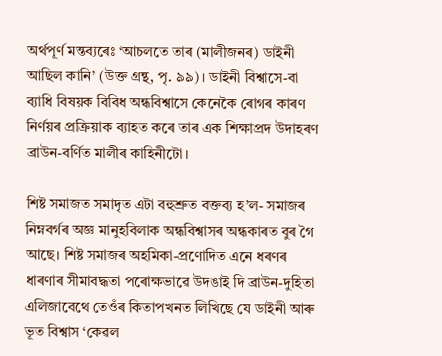অর্থপূর্ণ মন্তব্যৰেঃ ‘আচলতে তাৰ (মালীজনৰ) ডাইনী আছিল কানি’ (উক্ত গ্রন্থ, পৃ. ৯৯)। ডাইনী বিশ্বাসে-বা ব্যাধি বিষয়ক বিবিধ অন্ধবিশ্বাসে কেনেকৈ ৰোগৰ কাৰণ নির্ণয়ৰ প্ৰক্ৰিয়াক ব্যাহত কৰে তাৰ এক শিক্ষাপ্রদ উদাহৰণ ব্রাউন-বর্ণিত মালীৰ কাহিনীটো।

শিষ্ট সমাজত সমাদৃত এটা বহুশ্রুত বক্তব্য হ’ল- সমাজৰ নিম্নবর্গৰ অজ্ঞ মানুহবিলাক অন্ধবিশ্বাসৰ অন্ধকাৰত বুৰ গৈ আছে। শিষ্ট সমাজৰ অহমিকা-প্রণোদিত এনে ধৰণৰ ধাৰণাৰ সীমাবদ্ধতা পৰোক্ষভাৱে উদঙাই দি ব্রাউন-দুহিতা এলিজাবেথে তেওঁৰ কিতাপখনত লিখিছে যে ডাইনী আৰু ভূত বিশ্বাস ‘কেৱল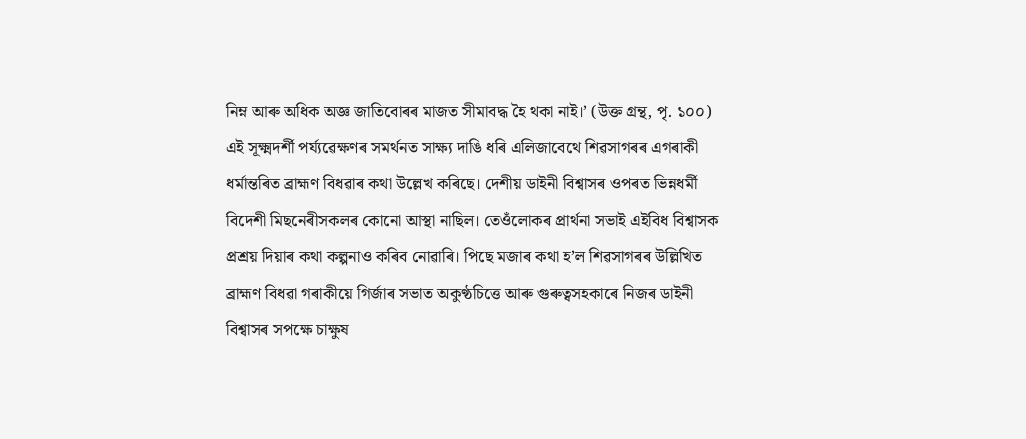নিম্ন আৰু অধিক অজ্ঞ জাতিবোৰৰ মাজত সীমাবদ্ধ হৈ থকা নাই।’ (উক্ত গ্রন্থ, পৃ. ১০০) এই সূক্ষ্মদর্শী পৰ্য্যৱেক্ষণৰ সমর্থনত সাক্ষ্য দাঙি ধৰি এলিজাবেথে শিৱসাগৰৰ এগৰাকী ধৰ্মান্তৰিত ব্রাহ্মণ বিধৱাৰ কথা উল্লেখ কৰিছে। দেশীয় ডাইনী বিশ্বাসৰ ওপৰত ভিন্নধর্মী বিদেশী মিছনেৰীসকলৰ কোনো আস্থা নাছিল। তেওঁলোকৰ প্রার্থনা সভাই এইবিধ বিশ্বাসক প্রশ্রয় দিয়াৰ কথা কল্পনাও কৰিব নোৱাৰি। পিছে মজাৰ কথা হ’ল শিৱসাগৰৰ উল্লিখিত ব্রাহ্মণ বিধৱা গৰাকীয়ে গির্জাৰ সভাত অকুণ্ঠচিত্তে আৰু গুৰুত্বসহকাৰে নিজৰ ডাইনী বিশ্বাসৰ সপক্ষে চাক্ষুষ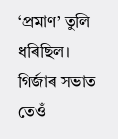‘প্রমাণ’ তুলি ধৰিছিল। গির্জাৰ সভাত তেওঁ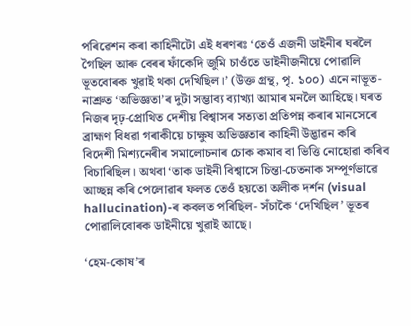পৰিৱেশন কৰা কাহিনীটো এই ধৰণৰঃ ‘তেওঁ এজনী ডাইনীৰ ঘৰলৈ গৈছিল আৰু বেৰৰ ফাঁকেদি জুমি চাওঁতে ডাইনীজনীয়ে পোৱালি ভূতবোৰক খুৱাই থকা দেখিছিল।’ (উক্ত গ্রন্থ, পৃ. ১০০) এনে নাভূত-নাশ্রুত ‘অভিজ্ঞতা’ৰ দুটা সম্ভাব্য ব্যাখ্যা আমাৰ মনলৈ আহিছে। ঘৰত নিজৰ দৃঢ়-প্রোথিত দেশীয় বিশ্বাসৰ সত্যতা প্রতিপন্ন কৰাৰ মানসেৰে ব্রাহ্মণ বিধৱা গৰাকীয়ে চাক্ষুষ অভিজ্ঞতাৰ কাহিনী উদ্ভাৱন কৰি বিদেশী মিশ্যনেৰীৰ সমালোচনাৰ চোক কমাব বা ভিত্তি নোহোৱা কৰিব বিচাৰিছিল। অথবা ‘তাক ডাইনী বিশ্বাসে চিন্তা-চেতনাক সম্পূর্ণভাৱে আচ্ছন্ন কৰি পেলোৱাৰ ফলত তেওঁ হয়তো অলীক দর্শন (visual hallucination)-ৰ কবলত পৰিছিল- সঁচাকৈ ‘দেখিছিল’ ভূতৰ পোৱালিবোৰক ডাইনীয়ে খুৱাই আছে।

‘হেম-কোষ’ৰ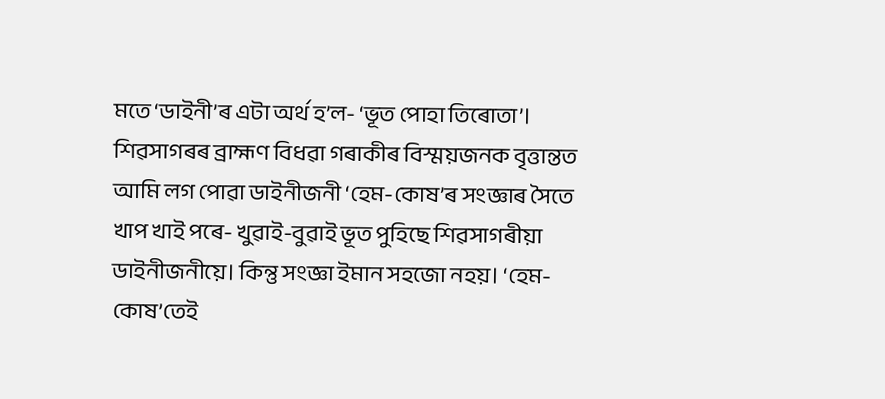মতে ‘ডাইনী’ৰ এটা অৰ্থ হ’ল- ‘ভূত পোহা তিৰোতা’। শিৱসাগৰৰ ব্ৰাহ্মণ বিধৱা গৰাকীৰ বিস্ময়জনক বৃত্তান্তত আমি লগ পোৱা ডাইনীজনী ‘হেম-কোষ’ৰ সংজ্ঞাৰ সৈতে খাপ খাই পৰে- খুৱাই-বুৱাই ভূত পুহিছে শিৱসাগৰীয়া ডাইনীজনীয়ে। কিন্তু সংজ্ঞা ইমান সহজো নহয়। ‘হেম-কোষ’তেই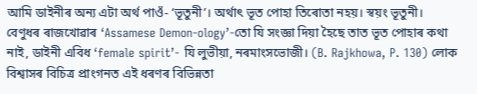আমি ডাইনীৰ অন্য এটা অর্থ পাওঁ- ‘ভূতুনী’। অর্থাৎ ভূত পোহা তিৰোতা নহয়। স্বয়ং ভূতুনী। বেণুধৰ ৰাজখোৱাৰ ‘Assamese Demon-ology’-তো যি সংজ্ঞা দিয়া হৈছে তাত ভূত পোহাৰ কথা নাই, ডাইনী এবিধ ‘female spirit’- যি লুভীয়া, নৰমাংসভোজী। (B. Rajkhowa, P. 130) লোক বিশ্বাসৰ বিচিত্র প্রাংগনত এই ধৰণৰ বিভিন্নতা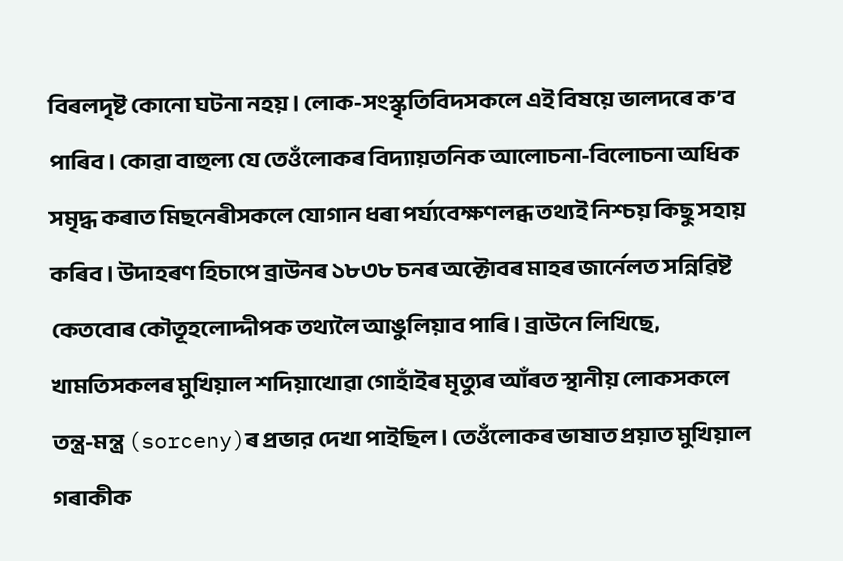বিৰলদৃষ্ট কোনো ঘটনা নহয়। লোক-সংস্কৃতিবিদসকলে এই বিষয়ে ভালদৰে ক’ব পাৰিব। কোৱা বাহুল্য যে তেওঁলোকৰ বিদ্যায়তনিক আলোচনা-বিলোচনা অধিক সমৃদ্ধ কৰাত মিছনেৰীসকলে যোগান ধৰা পৰ্য্যবেক্ষণলব্ধ তথ্যই নিশ্চয় কিছু সহায় কৰিব। উদাহৰণ হিচাপে ব্রাউনৰ ১৮৩৮ চনৰ অক্টোবৰ মাহৰ জার্নেলত সন্নিৱিষ্ট কেতবোৰ কৌতূহলোদ্দীপক তথ্যলৈ আঙুলিয়াব পাৰি। ব্রাউনে লিখিছে, খামতিসকলৰ মুখিয়াল শদিয়াখোৱা গোহাঁইৰ মৃত্যুৰ আঁৰত স্থানীয় লোকসকলে তন্ত্র-মন্ত্র (sorceny)ৰ প্রভার দেখা পাইছিল। তেওঁলোকৰ ভাষাত প্রয়াত মুখিয়াল গৰাকীক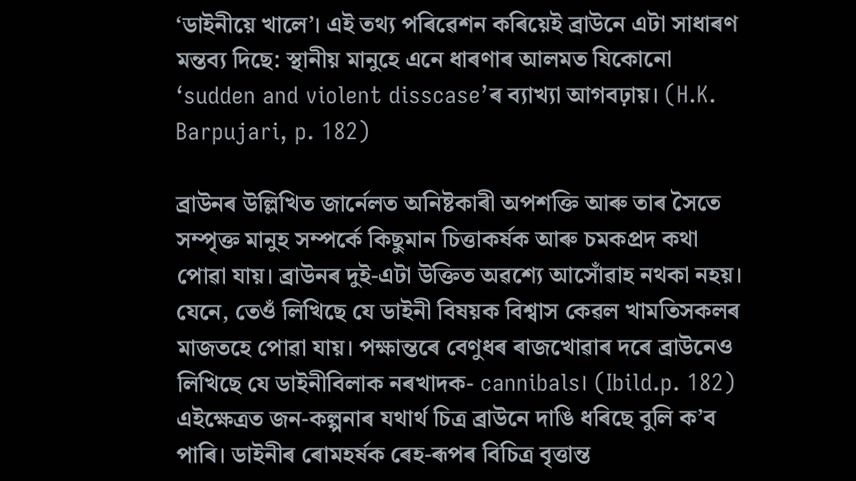‘ডাইনীয়ে খালে’। এই তথ্য পৰিৱেশন কৰিয়েই ব্রাউনে এটা সাধাৰণ মন্তব্য দিছে: স্থানীয় মানুহে এনে ধাৰণাৰ আলমত যিকোনো ‘sudden and violent disscase’ৰ ব্যাখ্যা আগবঢ়ায়। (H.K. Barpujari, p. 182)

ব্রাউনৰ উল্লিখিত জার্নেলত অনিষ্টকাৰী অপশক্তি আৰু তাৰ সৈতে সম্পৃক্ত মানুহ সম্পর্কে কিছুমান চিত্তাকর্ষক আৰু চমকপ্রদ কথা পোৱা যায়। ব্রাউনৰ দুই-এটা উক্তিত অৱশ্যে আসোঁৱাহ নথকা নহয়। যেনে, তেওঁ লিখিছে যে ডাইনী বিষয়ক বিশ্বাস কেৱল খামতিসকলৰ মাজতহে পোৱা যায়। পক্ষান্তৰে বেণুধৰ ৰাজখোৱাৰ দৰে ব্রাউনেও লিখিছে যে ডাইনীবিলাক নৰখাদক- cannibals। (Ibild.p. 182) এইক্ষেত্ৰত জন-কল্পনাৰ যথার্থ চিত্ৰ ব্ৰাউনে দাঙি ধৰিছে বুলি ক’ব পাৰি। ডাইনীৰ ৰোমহর্ষক ৰেহ-ৰূপৰ বিচিত্ৰ বৃত্তান্ত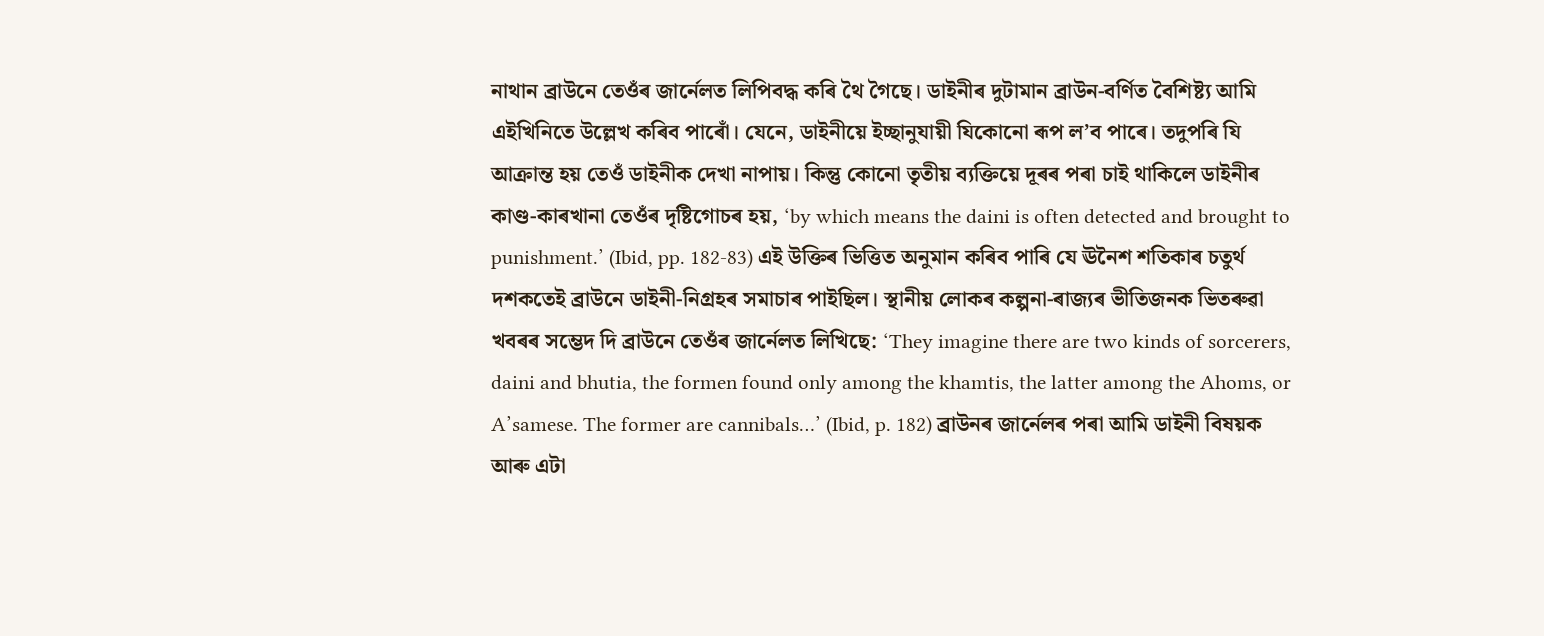নাথান ব্ৰাউনে তেওঁৰ জার্নেলত লিপিবদ্ধ কৰি থৈ গৈছে। ডাইনীৰ দুটামান ব্রাউন-বর্ণিত বৈশিষ্ট্য আমি এইখিনিতে উল্লেখ কৰিব পাৰোঁ। যেনে, ডাইনীয়ে ইচ্ছানুযায়ী যিকোনো ৰূপ ল’ব পাৰে। তদুপৰি যি আক্ৰান্ত হয় তেওঁ ডাইনীক দেখা নাপায়। কিন্তু কোনো তৃতীয় ব্যক্তিয়ে দূৰৰ পৰা চাই থাকিলে ডাইনীৰ কাণ্ড-কাৰখানা তেওঁৰ দৃষ্টিগোচৰ হয়, ‘by which means the daini is often detected and brought to punishment.’ (Ibid, pp. 182-83) এই উক্তিৰ ভিত্তিত অনুমান কৰিব পাৰি যে ঊনৈশ শতিকাৰ চতুৰ্থ দশকতেই ব্রাউনে ডাইনী-নিগ্রহৰ সমাচাৰ পাইছিল। স্থানীয় লোকৰ কল্পনা-ৰাজ্যৰ ভীতিজনক ভিতৰুৱা খবৰৰ সম্ভেদ দি ব্রাউনে তেওঁৰ জার্নেলত লিখিছে: ‘They imagine there are two kinds of sorcerers, daini and bhutia, the formen found only among the khamtis, the latter among the Ahoms, or A’samese. The former are cannibals…’ (Ibid, p. 182) ব্রাউনৰ জার্নেলৰ পৰা আমি ডাইনী বিষয়ক আৰু এটা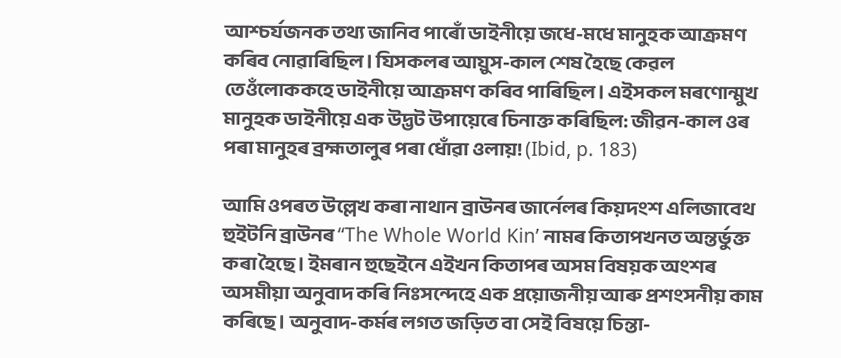আশ্চর্যজনক তথ্য জানিব পাৰোঁ ডাইনীয়ে জধে-মধে মানুহক আক্ৰমণ কৰিব নোৱাৰিছিল। যিসকলৰ আয়ুস-কাল শেষ হৈছে কেৱল তেওঁলোককহে ডাইনীয়ে আক্রমণ কৰিব পাৰিছিল। এইসকল মৰণোন্মুখ মানুহক ডাইনীয়ে এক উদ্ভট উপায়েৰে চিনাক্ত কৰিছিল: জীৱন-কাল ওৰ পৰা মানুহৰ ব্ৰহ্মতালুৰ পৰা ধোঁৱা ওলায়! (Ibid, p. 183)

আমি ওপৰত উল্লেখ কৰা নাথান ব্রাউনৰ জার্নেলৰ কিয়দংশ এলিজাবেথ হুইটনি ব্রাউনৰ “The Whole World Kin’ নামৰ কিতাপখনত অন্তর্ভুক্ত কৰা হৈছে। ইমৰান হুছেইনে এইখন কিতাপৰ অসম বিষয়ক অংশৰ অসমীয়া অনুবাদ কৰি নিঃসন্দেহে এক প্রয়োজনীয় আৰু প্রশংসনীয় কাম কৰিছে। অনুবাদ-কৰ্মৰ লগত জড়িত বা সেই বিষয়ে চিন্তা-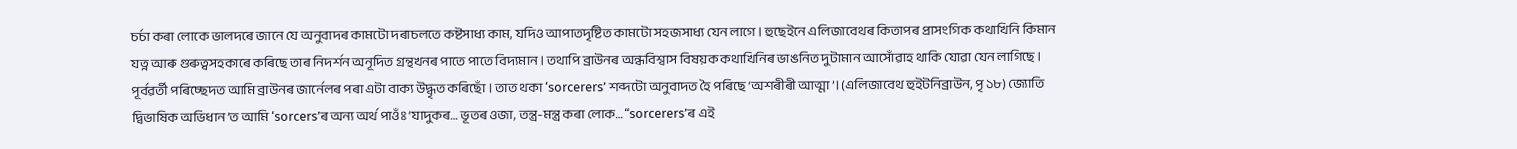চর্চা কৰা লোকে ভালদৰে জানে যে অনুবাদৰ কামটো দৰাচলতে কষ্টসাধ্য কাম, যদিও আপাতদৃষ্টিত কামটো সহজসাধ্য যেন লাগে। হুছেইনে এলিজাবেথৰ কিতাপৰ প্ৰাসংগিক কথাখিনি কিমান যত্ন আৰু গুৰুত্বসহকাৰে কৰিছে তাৰ নিদৰ্শন অনূদিত গ্ৰন্থখনৰ পাতে পাতে বিদ্যমান। তথাপি ব্রাউনৰ অন্ধবিশ্বাস বিষয়ক কথাখিনিৰ ভাঙনিত দুটামান আসোঁৱাহ থাকি যোৱা যেন লাগিছে। পূর্বৱর্তী পৰিচ্ছেদত আমি ব্রাউনৰ জার্নেলৰ পৰা এটা বাক্য উদ্ধৃত কৰিছোঁ। তাত থকা ‘sorcerers’ শব্দটো অনুবাদত হৈ পৰিছে ‘অশৰীৰী আত্মা’। (এলিজাবেথ হুইটনিব্রাউন, পৃ ১৮) জ্যোতি দ্বিভাষিক অভিধান’ত আমি ‘sorcers’ৰ অন্য অর্থ পাওঁঃ ‘যাদুকৰ… ভূতৰ ওজা, তন্ত্র-মন্ত্র কৰা লোক… “sorcerers’ৰ এই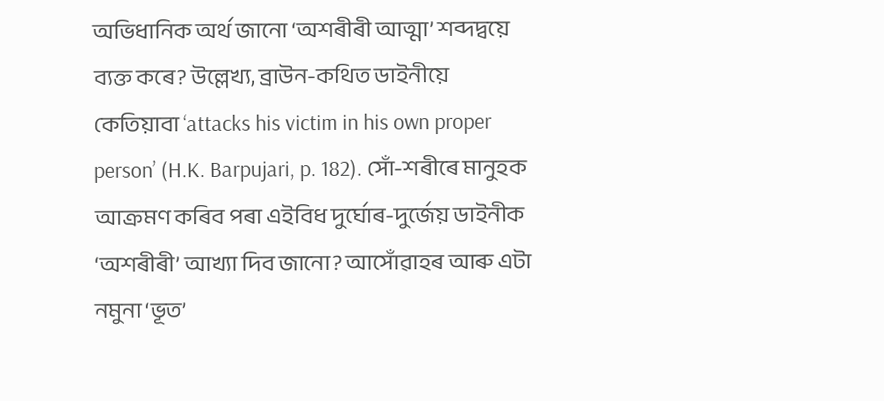অভিধানিক অর্থ জানো ‘অশৰীৰী আত্মা’ শব্দদ্বয়ে ব্যক্ত কৰে? উল্লেখ্য, ব্রাউন-কথিত ডাইনীয়ে কেতিয়াবা ‘attacks his victim in his own proper person’ (H.K. Barpujari, p. 182). সোঁ-শৰীৰে মানুহক আক্রমণ কৰিব পৰা এইবিধ দুৰ্ঘোৰ-দুর্জেয় ডাইনীক ‘অশৰীৰী’ আখ্যা দিব জানো? আসোঁৱাহৰ আৰু এটা নমুনা ‘ভূত’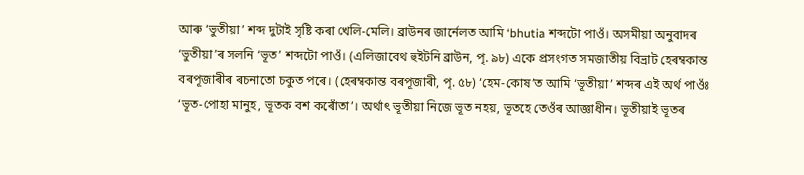আৰু ‘ভুতীয়া’ শব্দ দুটাই সৃষ্টি কৰা খেলি-মেলি। ব্রাউনৰ জার্নেলত আমি ‘bhutia শব্দটো পাওঁ। অসমীয়া অনুবাদৰ ‘ভুতীয়া’ৰ সলনি ‘ভূত’ শব্দটো পাওঁ। (এলিজাবেথ হুইটনি ব্রাউন, পৃ. ৯৮) একে প্রসংগত সমজাতীয় বিভ্রাট হেৰম্বকান্ত বৰপূজাৰীৰ ৰচনাতো চকুত পৰে। (হেৰম্বকান্ত বৰপূজাৰী, পৃ. ৫৮) ‘হেম-কোষ’ত আমি ‘ভূতীয়া’ শব্দৰ এই অর্থ পাওঁঃ ‘ভূত-পোহা মানুহ, ভূতক বশ কৰোঁতা’। অর্থাৎ ভূতীয়া নিজে ভূত নহয়, ভূতহে তেওঁৰ আজ্ঞাধীন। ভূতীয়াই ভূতৰ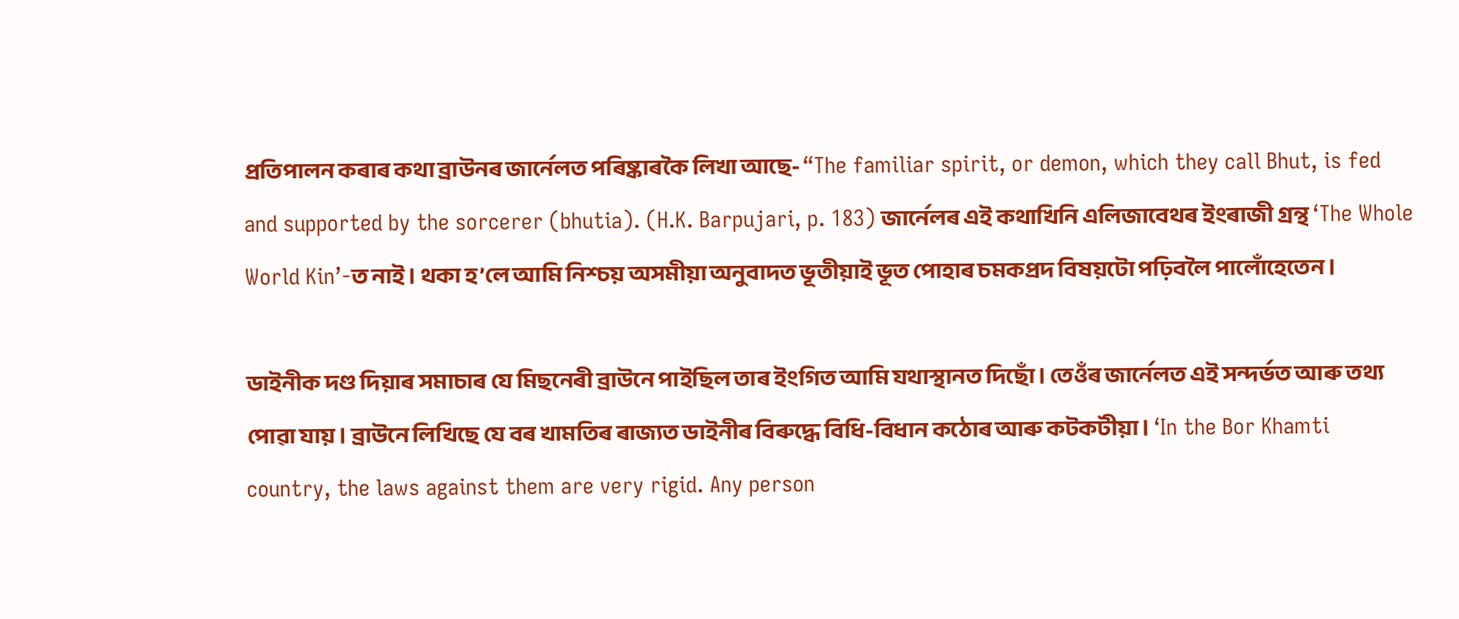প্রতিপালন কৰাৰ কথা ব্রাউনৰ জার্নেলত পৰিষ্কাৰকৈ লিখা আছে- “The familiar spirit, or demon, which they call Bhut, is fed and supported by the sorcerer (bhutia). (H.K. Barpujari, p. 183) জার্নেলৰ এই কথাখিনি এলিজাবেথৰ ইংৰাজী গ্রন্থ ‘The Whole World Kin’-ত নাই। থকা হ’লে আমি নিশ্চয় অসমীয়া অনুবাদত ভূতীয়াই ভূত পোহাৰ চমকপ্ৰদ বিষয়টো পঢ়িবলৈ পালোঁহেতেন।

ডাইনীক দণ্ড দিয়াৰ সমাচাৰ যে মিছনেৰী ব্রাউনে পাইছিল তাৰ ইংগিত আমি যথাস্থানত দিছোঁ। তেওঁৰ জার্নেলত এই সন্দর্ভত আৰু তথ্য পোৱা যায়। ব্রাউনে লিখিছে যে বৰ খামতিৰ ৰাজ্যত ডাইনীৰ বিৰুদ্ধে বিধি-বিধান কঠোৰ আৰু কটকটীয়া। ‘In the Bor Khamti country, the laws against them are very rigid. Any person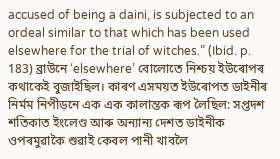accused of being a daini, is subjected to an ordeal similar to that which has been used elsewhere for the trial of witches.” (Ibid. p. 183) ব্রাউনে ‘elsewhere’ বোলোতে নিশ্চয় ইউৰোপৰ কথাকেই বুজাইছিল। কাৰণ এসময়ত ইউৰোপত ডাইনীৰ নির্মম নিপীড়নে এক এক কালান্তক ৰূপ লৈছিল: সপ্তদশ শতিকাত ইংলেণ্ড আৰু অন্যান্য দেশত ডাইনীক ওপৰমুৱাকৈ শুৱাই কেবল পানী খাবলৈ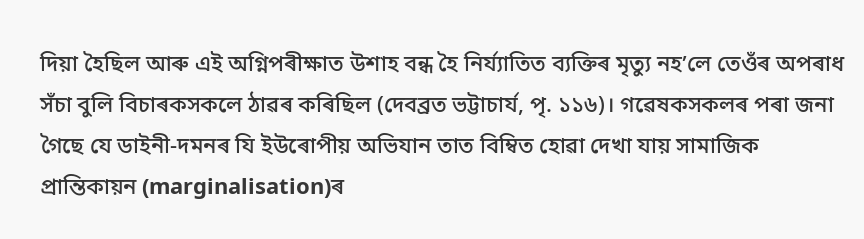দিয়া হৈছিল আৰু এই অগ্নিপৰীক্ষাত উশাহ বন্ধ হৈ নিৰ্য্যাতিত ব্যক্তিৰ মৃত্যু নহ’লে তেওঁৰ অপৰাধ সঁচা বুলি বিচাৰকসকলে ঠাৱৰ কৰিছিল (দেবব্রত ভট্টাচার্য, পৃ. ১১৬)। গৱেষকসকলৰ পৰা জনা গৈছে যে ডাইনী-দমনৰ যি ইউৰোপীয় অভিযান তাত বিম্বিত হোৱা দেখা যায় সামাজিক প্রান্তিকায়ন (marginalisation)ৰ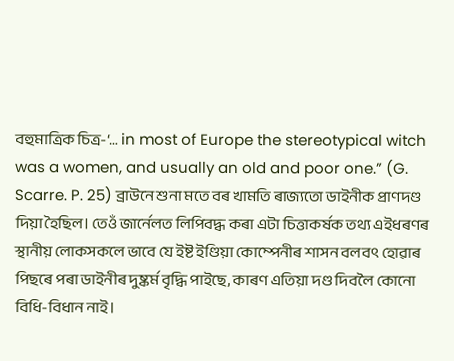বহুমাত্রিক চিত্র-‘… in most of Europe the stereotypical witch was a women, and usually an old and poor one.” (G. Scarre. P. 25) ব্রাউনে শুনা মতে বৰ খামতি ৰাজ্যতো ডাইনীক প্রাণদণ্ড দিয়া হৈছিল। তেওঁ জার্নেলত লিপিবদ্ধ কৰা এটা চিত্তাকর্ষক তথ্য এইধৰণৰ স্থানীয় লোকসকলে ভাবে যে ইষ্ট ইণ্ডিয়া কোম্পেনীৰ শাসন বলবৎ হোৱাৰ পিছৰে পৰা ডাইনীৰ দুষ্কর্ম বৃদ্ধি পাইছে, কাৰণ এতিয়া দণ্ড দিবলৈ কোনো বিধি-বিধান নাই।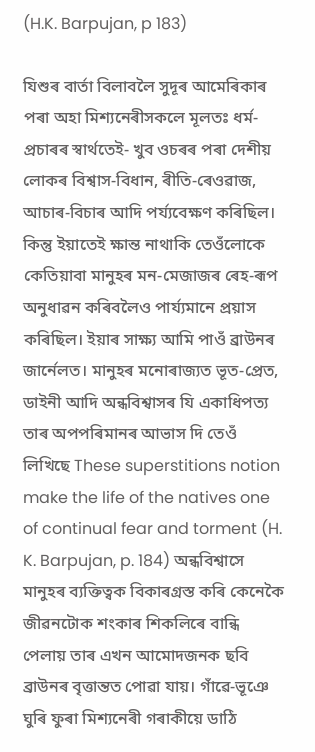(H.K. Barpujan, p 183)

যিশুৰ বাৰ্তা বিলাবলৈ সুদূৰ আমেৰিকাৰ পৰা অহা মিশ্যনেৰীসকলে মূলতঃ ধর্ম-প্ৰচাৰৰ স্বাৰ্থতেই- খুব ওচৰৰ পৰা দেশীয় লোকৰ বিশ্বাস-বিধান, ৰীতি-ৰেওৱাজ, আচাৰ-বিচাৰ আদি পৰ্য্যবেক্ষণ কৰিছিল। কিন্তু ইয়াতেই ক্ষান্ত নাথাকি তেওঁলোকে কেতিয়াবা মানুহৰ মন-মেজাজৰ ৰেহ-ৰূপ অনুধাৱন কৰিবলৈও পাৰ্য্যমানে প্রয়াস কৰিছিল। ইয়াৰ সাক্ষ্য আমি পাওঁ ব্রাউনৰ জার্নেলত। মানুহৰ মনোৰাজ্যত ভূত-প্রেত, ডাইনী আদি অন্ধবিশ্বাসৰ যি একাধিপত্য তাৰ অপপৰিমানৰ আভাস দি তেওঁ লিখিছে These superstitions notion make the life of the natives one of continual fear and torment (H. K. Barpujan, p. 184) অন্ধবিশ্বাসে মানুহৰ ব্যক্তিত্বক বিকাৰগ্রস্ত কৰি কেনেকৈ জীৱনটোক শংকাৰ শিকলিৰে বান্ধি পেলায় তাৰ এখন আমোদজনক ছবি ব্রাউনৰ বৃত্তান্তত পোৱা যায়। গাঁৱে-ভূঞে ঘুৰি ফুৰা মিশ্যনেৰী গৰাকীয়ে ডাঠি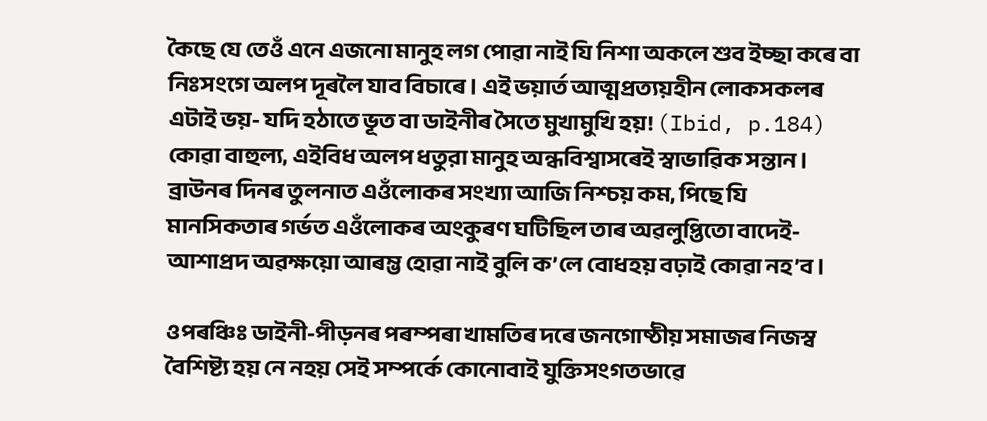কৈছে যে তেওঁ এনে এজনো মানুহ লগ পোৱা নাই যি নিশা অকলে শুব ইচ্ছা কৰে বা নিঃসংগে অলপ দূৰলৈ যাব বিচাৰে। এই ভয়ার্ত আত্মপ্রত্যয়হীন লোকসকলৰ এটাই ভয়- যদি হঠাতে ভূত বা ডাইনীৰ সৈতে মুখামুখি হয়! (Ibid, p.184) কোৱা বাহুল্য, এইবিধ অলপ ধতুরা মানুহ অন্ধবিশ্বাসৰেই স্বাভাৱিক সন্তান। ব্রাউনৰ দিনৰ তুলনাত এওঁলোকৰ সংখ্যা আজি নিশ্চয় কম, পিছে যি মানসিকতাৰ গৰ্ভত এওঁলোকৰ অংকুৰণ ঘটিছিল তাৰ অৱলুপ্তিতো বাদেই- আশাপ্রদ অৱক্ষয়ো আৰম্ভ হোৱা নাই বুলি ক’লে বোধহয় বঢ়াই কোৱা নহ’ব।

ওপৰঞ্চিঃ ডাইনী-পীড়নৰ পৰম্পৰা খামতিৰ দৰে জনগোষ্ঠীয় সমাজৰ নিজস্ব বৈশিষ্ট্য হয় নে নহয় সেই সম্পর্কে কোনোবাই যুক্তিসংগতভাৱে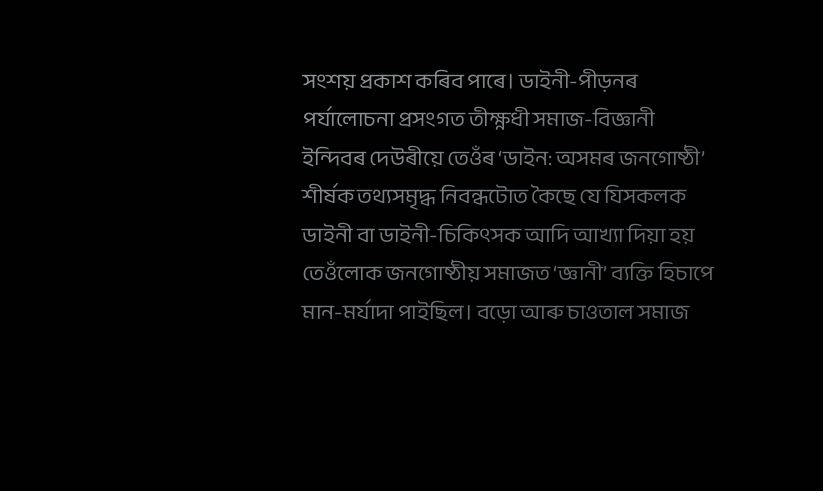সংশয় প্রকাশ কৰিব পাৰে। ডাইনী-পীড়নৰ পৰ্যালোচনা প্রসংগত তীক্ষ্ণধী সমাজ-বিজ্ঞানী ইন্দিবৰ দেউৰীয়ে তেওঁৰ ‘ডাইন: অসমৰ জনগোষ্ঠী’ শীর্ষক তথ্যসমৃদ্ধ নিবন্ধটোত কৈছে যে যিসকলক ডাইনী বা ডাইনী-চিকিৎসক আদি আখ্যা দিয়া হয় তেওঁলোক জনগোষ্ঠীয় সমাজত ‘জ্ঞানী’ ব্যক্তি হিচাপে মান-মর্যাদা পাইছিল। বড়ো আৰু চাওতাল সমাজ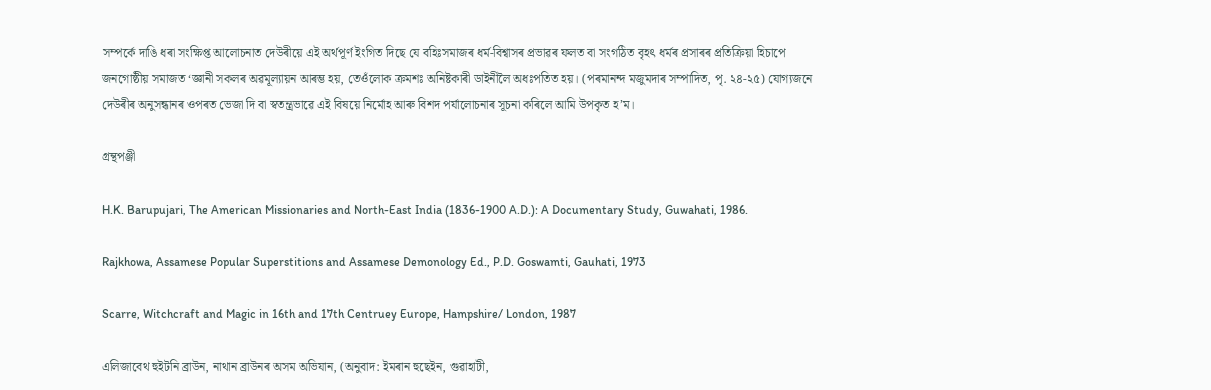সম্পর্কে দাঙি ধৰা সংক্ষিপ্ত আলোচনাত দেউৰীয়ে এই অর্থপূর্ণ ইংগিত দিছে যে বহিঃসমাজৰ ধৰ্ম-বিশ্বাসৰ প্রভাৱৰ ফলত বা সংগঠিত বৃহৎ ধৰ্মৰ প্ৰসাৰৰ প্রতিক্রিয়া হিচাপে জনগোষ্ঠীয় সমাজত ‘জ্ঞানী সকলৰ অৱমূল্যায়ন আৰম্ভ হয়, তেওঁলোক ক্রমশঃ অনিষ্টকাৰী ডাইনীলৈ অধঃপতিত হয়। (পৰমানন্দ মজুমদাৰ সম্পাদিত, পৃ. ২৪-২৫) যোগ্যজনে দেউৰীৰ অনুসন্ধানৰ ওপৰত ভেজা দি বা স্বতন্ত্রভাৱে এই বিষয়ে নির্মোহ আৰু বিশদ পর্যালোচনাৰ সূচনা কৰিলে আমি উপকৃত হ’ম।

গ্রন্থপঞ্জী

H.K. Barupujari, The American Missionaries and North-East India (1836-1900 A.D.): A Documentary Study, Guwahati, 1986.

Rajkhowa, Assamese Popular Superstitions and Assamese Demonology Ed., P.D. Goswamti, Gauhati, 1973

Scarre, Witchcraft and Magic in 16th and 17th Centruey Europe, Hampshire/ London, 1987

এলিজাবেথ হুইটনি ব্রাউন, নাথান ব্রাউনৰ অসম অভিযান, (অনুবাদ: ইমৰান হুছেইন, গুৱাহাটী,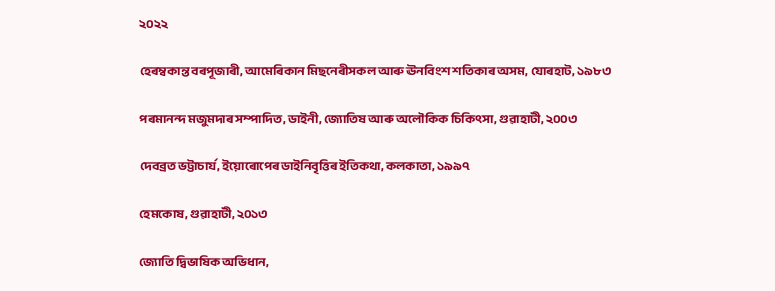২০২২

হেৰম্বকান্ত বৰপূজাৰী, আমেৰিকান মিছনেৰীসকল আৰু ঊনবিংশ শতিকাৰ অসম, যোৰহাট, ১৯৮৩

পৰমানন্দ মজুমদাৰ সম্পাদিত, ডাইনী, জ্যোতিষ আৰু অলৌকিক চিকিৎসা, গুৱাহাটী, ২০০৩

দেবব্রত ভট্টাচার্য, ইয়োৰোপেৰ ডাইনিবৃত্তিৰ ইতিকথা, কলকাতা, ১৯৯৭

হেমকোষ, গুৱাহাটী, ২০১৩

জ্যোতি দ্বিভাষিক অভিধান,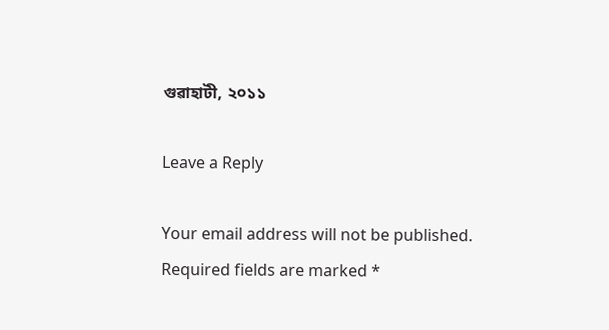গুৱাহাটী, ২০১১

Leave a Reply

Your email address will not be published. Required fields are marked *